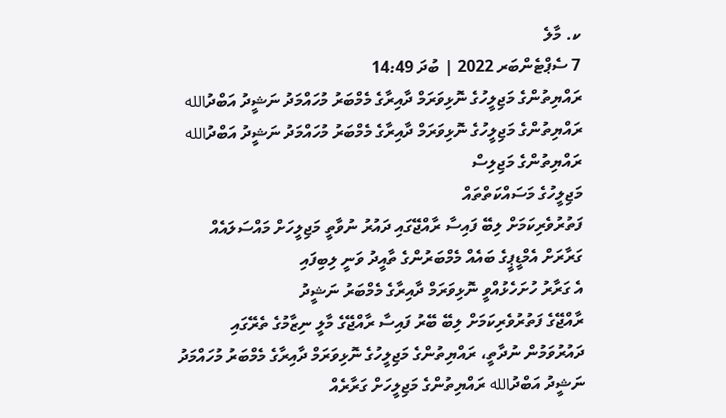ކ. މާލެ
7 ސެޕްޓެންބަރ 2022 | ބުދަ 14:49
ރައްޔިތުންގެ މަޖިލީހުގެ ނޮޅިވަރަމް ދާއިރާގެ މެމްބަރު މުހައްމަދު ނަޝީދު އަބްދުالله
ރައްޔިތުންގެ މަޖިލީހުގެ ނޮޅިވަރަމް ދާއިރާގެ މެމްބަރު މުހައްމަދު ނަޝީދު އަބްދުالله
ރައްޔިތުންގެ މަޖިލިސް
މަޖިލީހުގެ މަސައްކަތްތައް
ފަތުރުވެރިކަމަށް ލިބޭ ފައިސާ ރާއްޖޭގައި ދައުރު ނުވާތީ މަޖިލީހަށް މައްސަލައެއް
ގަރާރަށް އެމްޑީޕީގެ ބައެއް މެމްބަރުންގެ ތާއީދު ވަނީ ލިބިފައި
އެ ގަރާރު ހުށަހެޅުއްވީ ނޮޅިވަރަމް ދާއިރާގެ މެމްބަރު ނަޝީދު
ރާއްޖޭގެ ފަތުރުވެރިކަމަށް ލިބޭ ބޭރު ފައިސާ ރާއްޖޭގެ މާލީ ނިޒާމުގެ ތެރޭގައި ދައުރުވަމުން ނުދާތީ، ރައްޔިތުންގެ މަޖިލީހުގެ ނޮޅިވަރަމް ދާއިރާގެ މެމްބަރު މުހައްމަދު ނަޝީދު އަބްދުالله ރައްޔިތުންގެ މަޖިލީހަށް ގަރާރެއް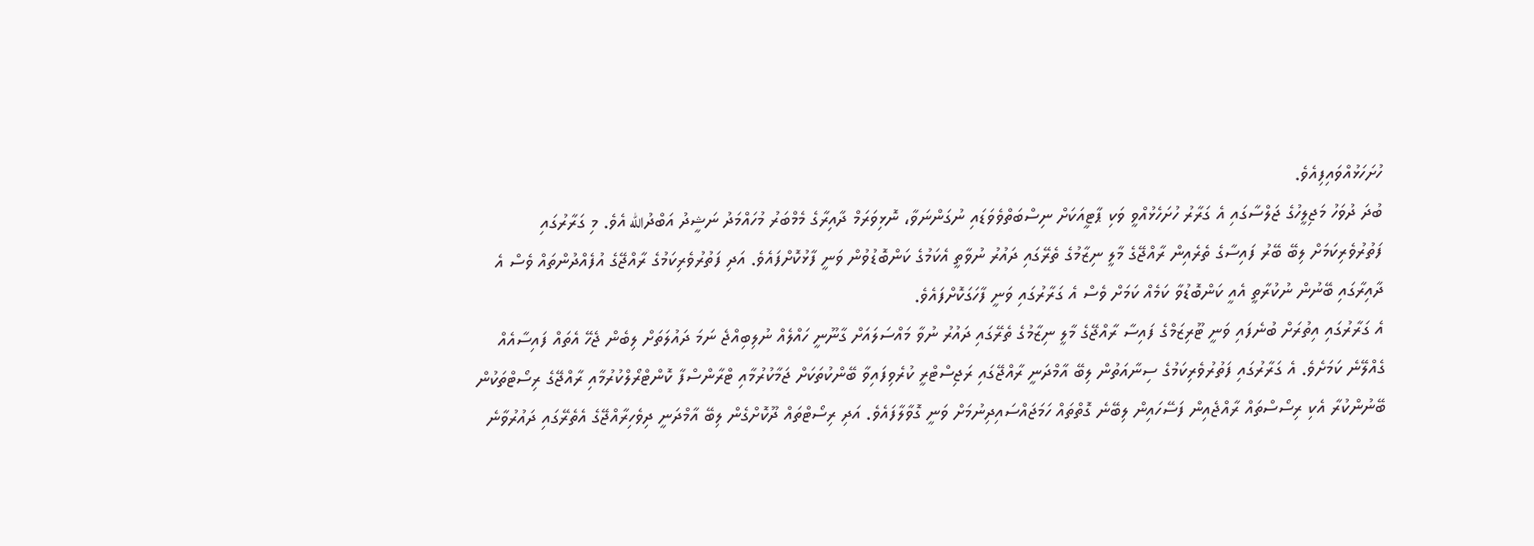ހުށަހަޅުއްވައިފިއެވެ.
ބުދަ ދުވަހު މަޖިލީހުގެ ޖަލްސާގައި އެ ގަރާރު ހުށަހެޅުއްވީ ވަކި ޕާޓީއަކަށް ނިސްބަތްވެވަޑައި ނުގަންނަވާ، ނޮޅިވަރަމް ދާއިރާގެ މެމްބަރު މުހައްމަދު ނަޝީދު އަބްދުالله އެވެ. މި ގަރާރުގައި ފަތުރުވެރިކަމަށް ލިބޭ ބޭރު ފައިސާގެ ތެރެއިން ރާއްޖޭގެ މާލީ ނިޒާމުގެ ތެރޭގައި ދައުރު ނުވާތީ އެކަމުގެ ކަންބޮޑުވުން ވަނީ ފާޅުކޮށްފައެވެ. އަދި ފަތުރުވެރިކަމުގެ ރާއްޖޭގެ އުފެއްދުންތައް ވެސް އެ ދާއިރާގައި ބޭނުން ނުކުރާތީ އެއީ ކަންބޮޑުވާ ކަމެއް ކަމަށް ވެސް އެ ގަރާރުގައި ވަނީ ފާހަގަކޮށްފައެވެ.
އެ ގަރާރުގައި އިތުރަށް ބުނެފައި ވަނީ ޓޫރިޒަމްގެ ފައިސާ ރާއްޖޭގެ މާލީ ނިޒާމުގެ ތެރޭގައި ދައުރު ނުވާ މައްސަލައަށް ގާނޫނީ ހައްލެއް ނުލިބިއްޖެ ނަމަ ދައުލަތަށް ލިބެން ޖެހޭ އެތައް ފައިސާއެއް ގެއްލޭނެ ކަމަށެވެ. އެ ގަރާރުގައި ފަތުރުވެރިކަމުގެ ސިނާއަތުން ލިބޭ އާމްދަނީ ރާއްޖޭގައި ރަޖިސްޓްރީ ކުރެވިފައިވާ ބޭންކުތަކަށް ޖަމާކުރުމާއި ޓްރާންސްފާ ކޮންޓްރޯލްކުރުމާއި ރާއްޖޭގެ ރިސޯޓްތަކުން ބޭނުންކުރާ އެކި ރިސޯސްތައް ރާއްޖެއިން ފަސޭހައިން ލިބޭނެ ގޮތްތައް ހަމަޖައްސައިދިނުމަށް ވަނީ ގޮވާލާފައެވެ. އަދި ރިސޯޓްތައް ދޫކޮށްގެން ލިބޭ އާމްދަނީ ދިވެހިރާއްޖޭގެ އެތެރޭގައި ދައުރުވާނެ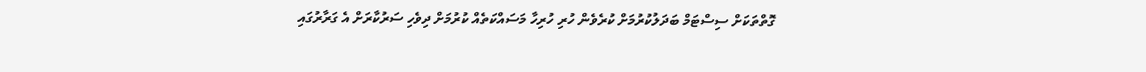ގޮތްތަކަށް ސިސްޓަމް ބަދަލުކުރުމަށް ކުރެވެން ހުރި ހުރިހާ މަސައްކަތެއް ކުރުމަށް ދިވެހި ސަރުކާރަށް އެ ގަރާރުގައި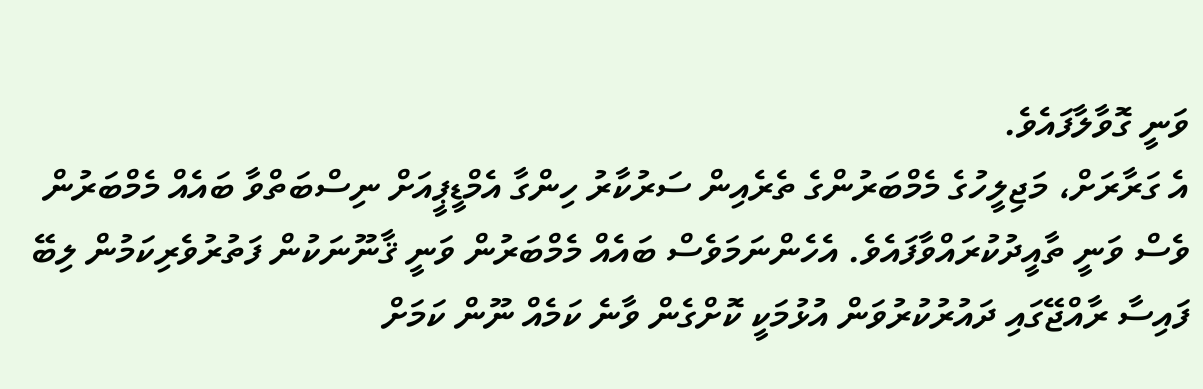ވަނީ ގޮވާލާފައެވެ.
އެ ގަރާރަށް، މަޖިލީހުގެ މެމްބަރުންގެ ތެރެއިން ސަރުކާރު ހިންގާ އެމްޑީޕީއަށް ނިސްބަތްވާ ބައެއް މެމްބަރުން ވެސް ވަނީ ތާއީދުކުރައްވާފައެވެ. އެހެންނަމަވެސް ބައެއް މެމްބަރުން ވަނީ ޤާނޫނަކުން ފަތުރުވެރިކަމުން ލިބޭ ފައިސާ ރާއްޖޭގައި ދައުރުކުރުވަން އުޅުމަކީ ކޮށްގެން ވާނެ ކަމެއް ނޫން ކަމަށް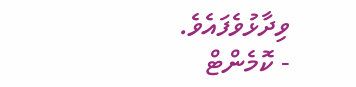ވިދާޅުވެފައެވެ.
- ކޮމެންޓް